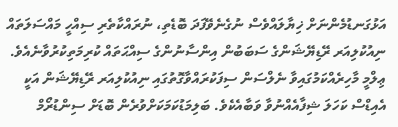އަޅުގަނޑުމެންނަށް ޚިޔާލައްވެސް ނުގެނެވޭފަދަ ބޮޑެތި، ނުރައްކާތެރި ސިއްހީ މައްސަލަތައް ނިއުކުލިއަރ ރޭޑިޔޭޝަންގެ ސަބަބުން އިންސާނުންގެ ސިއްޙަތައް ކުރިމަތިކުރުވާނެއެވެ. ޢިލްމީ މާހިރެއްކަމުގައިވާ ނެލްސަން ސިފަކުރައްވާގޮތުގައި ނިއުކުލިއަރ ރޭޑިޔޭޝަން އަކީ އެއިޑްސް ކަހަލަ ޝިފާއެއްނުވާ ވަބާއެކެވެ. ބަލިމަޑުކަމަކަށްވުރެން ބޮޑަށް ސިންޑުރޯމް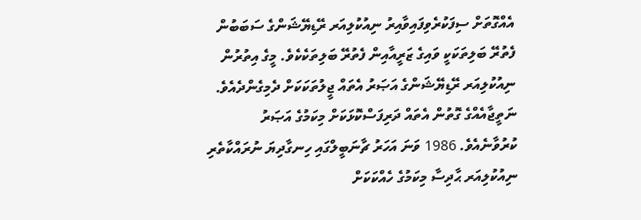އެއްގޮތަށް ސިފަކުރެވިފައިވާއިރު ނިއުކުލިއަރ ރޭޑިޔޭޝަންގެ ސަބަބުން ފެތުރޭ ބަލިތަކަކީ ވައިގެ ޒަރީއާއިން ފެތުރޭ ބަލިތަކެކެވެ. މީގެ އިތުރުން ނިއުކުލިއަރ ރޭޑިޔޭޝަންގެ އަޞަރު އެތައް ޖީލުތަކަކަށް ދެމިގެންދެއެވެ. ނަތީޖާއެއްގެ ގޮތުން އެތައް ދަރިފަސްކޮޅަކަށް މިކަމުގެ އަޞަރު ކުރުވާނެއެވެ. 1986 ވަނަ އަހަރު ޗާނަބީލްގައި ހިނގާދިޔަ ނުރައްކާތެރި ނިއުކުލިއަރ ޙާދިސާ މިކަމުގެ ހެއްކަކަށް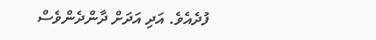ފުދެއެވެ. އަދި އަދަށް ދާންދެންވެސް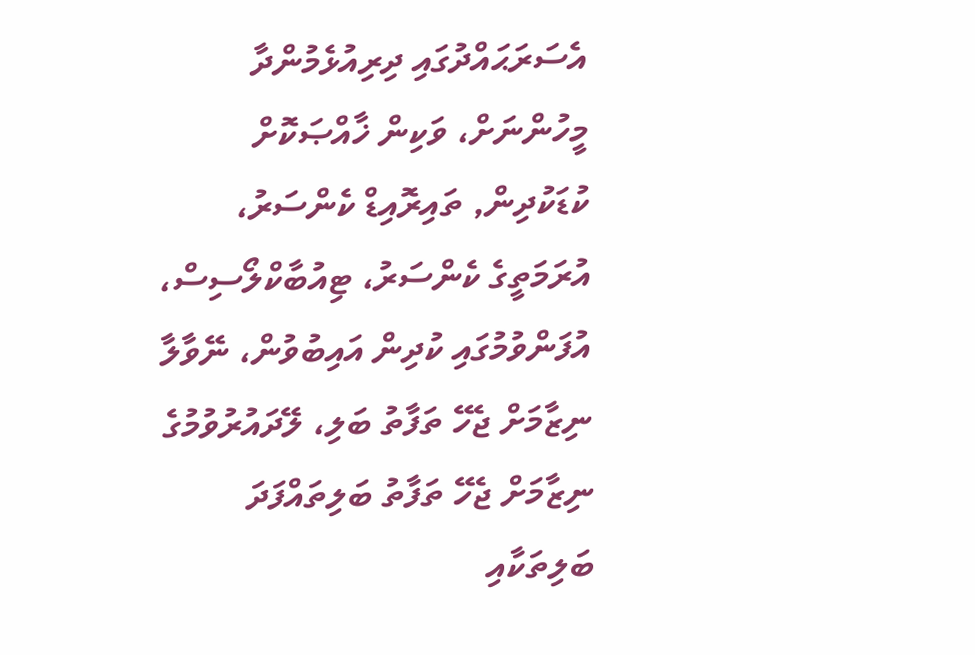އެސަރަޙައްދުގައި ދިރިއުޅެމުންދާ މީހުންނަށް، ވަކިން ޚާއްޞަކޮށް ކުޑަކުދިން, ތައިރޮއިޑް ކެންސަރު، އުރަމަތީގެ ކެންސަރު، ޓިއުބާކްލޯސިސް، އުފަންވުމުގައި ކުދިން އައިބުވުން، ނޭވާލާ ނިޒާމަށް ޖެހޭ ތަފާތު ބަލި، ލޭދައުރުވުމުގެ ނިޒާމަށް ޖެހޭ ތަފާތު ބަލިތައްފަދަ ބަލިތަކާއި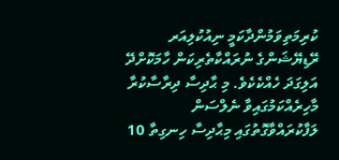ކުރިމަތިވަމުންދާކަމީ ނިއުކުލިއަރ ރޭޑިޔޭޝަންގެ ނުރައްކާތެރިކަން ހާމަކޮށްދޭ އަލިގަދަ ހެއްކެކެވެ. މި ޙާދިސާ ދިރާސާކުރާ މާހިރެއްކަމުގައިވާ ނެލްސަން ލަފާކުރައްވާގޮތުގައި މިޙާދިސާ ހިނގިތާ 10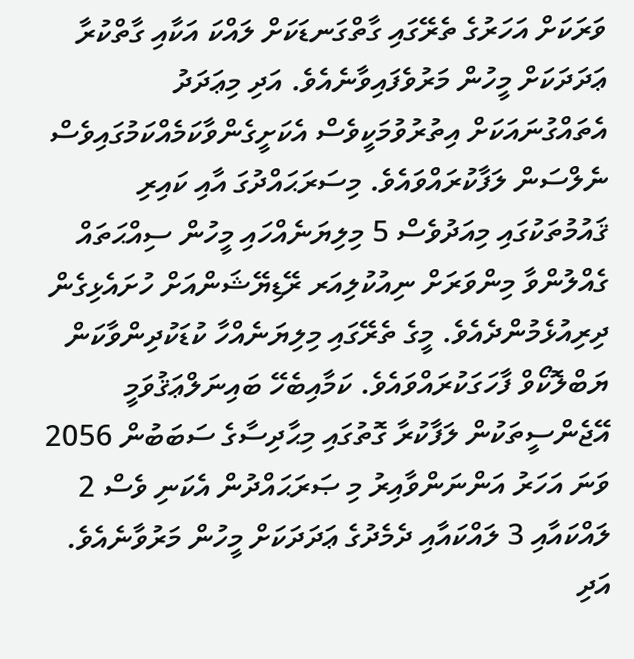ވަރަކަށް އަހަރުގެ ތެރޭގައި ގާތްގަނޑަކަށް ލައްކަ އަކާއި ގާތްކުރާ ޢަދަދަކަށް މީހުން މަރުވެފައިވާނެއެވެ. އަދި މިޢަދަދު އެތައްގުނައަކަށް އިތުރުވުމަކީވެސް އެކަށީގެންވާކަމެއްކަމުގައިވެސް ނެލްސަން ލަފާކުރައްވައެވެ. މިސަރަޙައްދުގަ އާއި ކައިރި ޤައުމުތަކުގައި މިއަދުވެސް 5 މިލިޔަނެއްހައި މީހުން ސިއްޙަތައް ގެއްލުންވާ މިންވަރަށް ނިއުކުލިއަރ ރޭޑިޔޭޝަންއަށް ހުށައެޅިގެން ދިރިއުޅެމުންދެއެވެ. މީގެ ތެރޭގައި މިލިޔަނެއްހާ ކުޑަކުދިންވާކަން ޔަބްލޮކޯވް ފާހަގަކުރައްވައެވެ. ކަމާއިބެހޭ ބައިނަލްޢަޤުވަމީ އޭޖެންސީތަކުން ލަފާކުރާ ގޮތުގައި މިޙާދިސާގެ ސަބަބުން 2056 ވަނަ އަހަރު އަންނަންވާއިރު މި ޞަރަޙައްދުން އެކަނި ވެސް 2 ލައްކައާއި 3 ލައްކައާއި ދެމެދުގެ ޢަދަދަކަށް މީހުން މަރުވާނެއެވެ. އަދި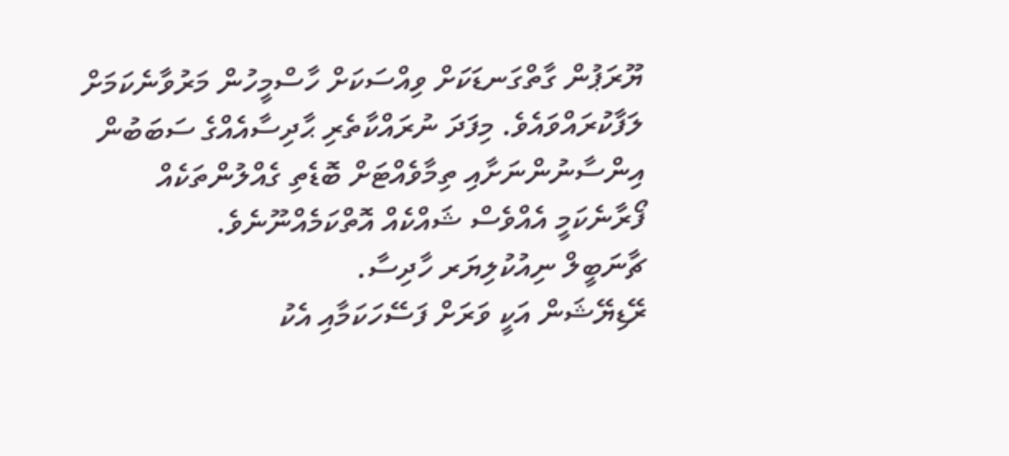ޔޫރަޕުން ގާތްގަނޑަކަށް ވިއްސަކަށް ހާސްމީހުން މަރުވާނެކަމަށް ލަފާކުރައްވައެވެ. މިފަދަ ނުރައްކާތެރި ޙާދިސާއެއްގެ ސަބަބުން އިންސާނުންނަށާއި ތިމާވެއްޓަށް ބޮޑެތި ގެއްލުންތަކެއް ފޯރާނެކަމީ އެއްވެސް ޝައްކެއް އޮތްކަމެއްނޫނެވެ.
ޗާނަބީލް ނިއުކުލިޔަރ ހާދިސާ.
ރޭޑިޔޭޝަން އަކީ ވަރަށް ފަސޭހަކަމާއި އެކު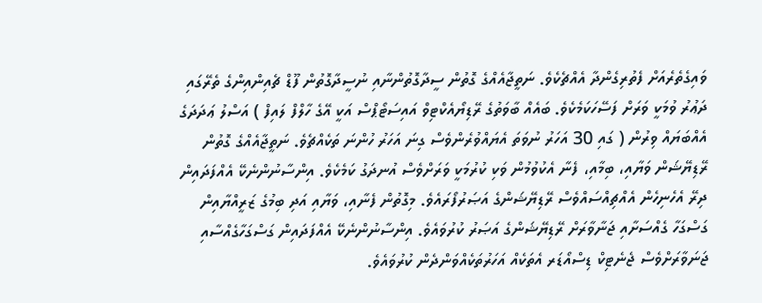ވައިގެތެރެއަށް ފެތުރިގެންދާ އެއްޗެކެވެ. ނަތީޖާއެއްގެ ގޮތުން ސީދާގޮތުންނާއި ނުސީދާގޮތުން ފޫޑް ޗެއިންއިންގެ ތެރޭގައި ދަޢުރު ވުމަކީ ވަރަށް ފަސޭހަކަމެކެވެ. ބައެއް ބާވަތުގެ ރޭޑިޔޯއެކްޓިވް އައިސަޓޯޕްސް އަކީ އޭގެ ހާލްފް ލައިފް ) އަސްލު ޢަދަދަގެ އެއްބަޔައް ވިރުން ( ގައި 30 އަހަރު ނުވަތަ އެޔައްވުރެންވެސް ގިނަ އަހަރު ހުންނަ ތަކެއްޗެވެ. ނަތީޖާއެއްގެ ގޮތުން ރޭޑިޔޭޝަން ވަޔާއި، ބިމާއި، ފެނާ އެކުވުމުން ވަކި ކުރުމަކީ ވަރަށްވެސް އުނދަގު ކަމެކެވެ. އިންސާނުންނެކޭ އެއްފަދައިން ދިރޭ އެހެނިހެން އެއްޗިއްސައްވެސް ރޭޑިޔޭޝަންގެ އަޞަރުފޯރައެވެ. މިގޮތުން ފެނާއި، ވަޔާއި އަދި ބިމުގެ ޒަރީއްޔާއިން ގަސްގަހާ ގެއްސަށާއި ޖަނާވާރަށް ރޭޑިޔޭޝަންގެ އަޞަރު ކުރުވައެވެ. އިންސާނުންނެކޭ އެއްފަދައިން ގަސްގަހާގެއްސާއި ޖަނަވާރަށްވެސް ޖެނެޓިކް ޑިސްއޯޑަރ އެތަކެއް އަހަރުތަކެއްވަންދެން ކުރުވައެވެ.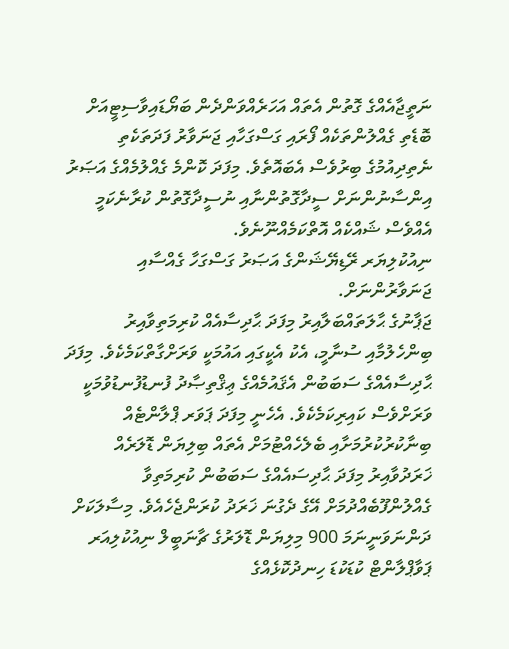ނަތީޖާއެއްގެ ގޮތުން އެތައް އަހަރެއްވަންދެން ބަޔޯޑައިވާސިޓީއަށް ބޮޑެތި ގެއްލުންތަކެއް ފޯރައި ގަސްގަހާއި ޖަނަވާރު ފަދަތަކެތި ނެތިދިއުމުގެ ބިރުވެސް އެބައޮތެވެ. މިފަދަ ކޮންމެ ގެއްލުމެއްގެ އަޞަރު އިންސާނުންނަށް ސީދާގޮތުންނާއި ނުސީދާގޮތުން ކުރާނެކަމީ އެއްވެސް ޝައްކެއް އޮތްކަމެއްނޫނެވެ.
ނިއުކުލިޔަރ ރޭޑިޔޭޝަންގެ އަޞަރު ގަސްގަހާ ގެއްސާއި ޖަނަވާރުންނަށް.
ޖަޕާނުގެ ޙާލަތައްބަލާއިރު މިފަދަ ޙާދިސާއެއް ކުރިމަތިވާއިރު ބިންހެލުމާއި ސުނާމީ، އެކު އެކީގައި އައުމަކީ ވަރަށްގާތްކަމެކެވެ. މިފަދަ ޙާދިސާއެއްގެ ސަބަބުން އެޤައުމެއްގެ ޢިޤްތިޞާދު ފުނޑުފުނޑުވުމަކީ ވަރަށްވެސް ކައިރިކަމެކެވެ. އެހެނީ މިފަދަ ޕަވަރ ޕްލާންޓެއް ބިނާކުރުކުރުމަށާއި ބެލެހެއްޓުމަށް އެތައް ބިލިޔަން ޑޮލަރެއް ޚަރަދުވާއިރު މިފަދަ ޙާދިސައެއްގެ ސަބަބުން ކުރިމަތިވާ ގެއްލުންފޫބެއްދުމަށް އޭގެ ދެގުނަ ޚަރަދު ކުރަންޖެހެއެވެ. މިސާލަކަށް ދަންނަވަނީނަމަ 900 މިލިޔަން ޑޮލަރުގެ ޗާނަބީލް ނިއުކުލިއަރ ޕަވާޕްލާންޓް ކުޑަކުޑަ ހިނދުކޮޅެއްގެ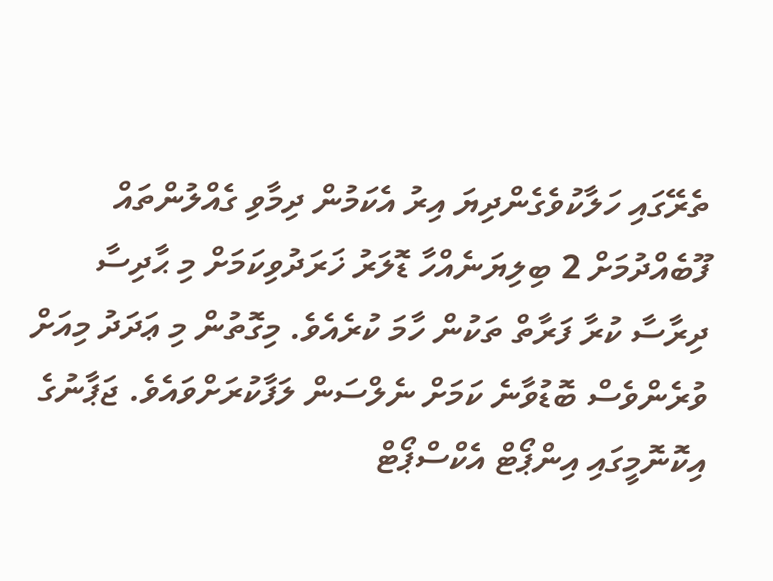ތެރޭގައި ހަލާކުވެގެންދިޔަ އިރު އެކަމުން ދިމާވި ގެއްލުންތައް ފޫބެއްދުމަށް 2 ބިލިޔަނެއްހާ ޑޮލަރު ޚަރަދުވިކަމަށް މި ޙާދިސާ ދިރާސާ ކުރާ ފަރާތް ތަކުން ހާމަ ކުރެއެވެ. މިގޮތުން މި ޢަދަދު މިއަށް ވުރެންވެސް ބޮޑުވާނެ ކަމަށް ނެލްސަން ލަފާކުރަށްވައެވެ. ޖަޕާނުގެ އިކޮނޮމީގައި އިންޕޯޓް އެކްސްޕޯޓް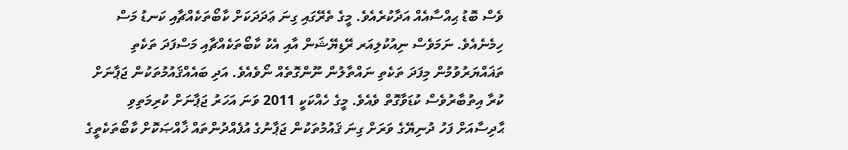ވެސް ބޮޑު ޙިއްސާއެއް އަދާކުރެއެވެ. މީގެ ތެރޭގައި ގިނަ ޢަދަދަކަށް ކާބޯތަކެއްޗާއި ކަނޑު މަސް ހިމެނެއެވެ. ނަމަވެސް ނިއުކުލިއަރ ރޭޑިޔޭޝަން އާއި އެކު ކާބޯތަކެއްޗާއި މަސްފަދަ ތަކެތި ތަޣައްޔަރުވުމުން މިފަދަ ތަކެތި ނައްތާލުން ނޫންގޮތެއް ނޯވެއެވެ. އަދި ބައެއްޤައުމުތަކުން ޖަޕާނަށް ކުރާ އިތުބާރުވެސް ކުޑަވާގޮތް ވެއެވެ. މީގެ ހެއްކަކީ 2011 ވަނަ އަހަރު ޖަޕާނަށް ކުރިމަތިވި ޙާދިސާއަށް ފަހު ދުނިޔޭގެ ވަރަށް ގިނަ ޤައުމުތަކުން ޖަޕާނުގެ އުފެއްދުންތައް ޚާއްޞަކޮށް ކާބޯތަކެތީގެ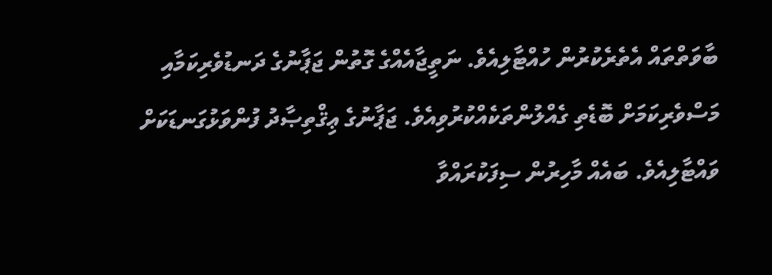ބާވަތްތައް އެތެރެކުރުން ހުއްޓާލިއެވެ. ނަތީޖާއެއްގެ ގޮތުން ޖަޕާނުގެ ދަނޑުވެރިކަމާއި މަސްވެރިކަމަށް ބޮޑެތި ގެއްލުންތަކެއްކުރުވިއެވެ. ޖަޕާނުގެ ޢިޤްތިޞާދު ފުންވަޅުގަނޑަކަށް ވައްޓާލިއެވެ. ބައެއް މާހިރުން ސިފަކުރައްވާ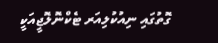ގޮތުގައި ނިއުކުލިއަރ ޓެކްނޮލޮޖީއަކީ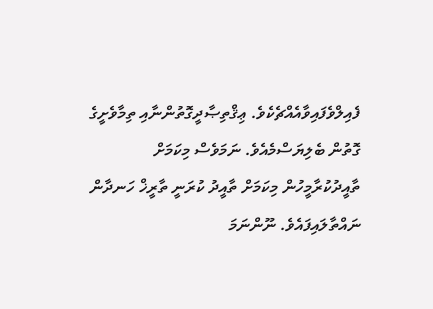ފެއިލްވެފައިވާއެއްޗެކެވެ. ޢިޤްތިޞާދީގޮތުންނާއި ތިމާވެށީގެ ގޮތުން ބެލިޔަސްމެއެވެ. ނަމަވެސް މިކަމަށް ތާއީދުކުރާމީހުން މިކަމަށް ތާއީދު ކުރަނީ ތާރީޚް ހަނދާން ނައްތާލައިފައެވެ. ނޫންނަމަ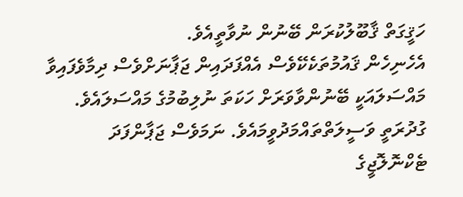ހަޤީގަތް ޤާބޫލުކުރަން ބޭނުން ނުވާތީއެވެ.
އެހެނިހެން ޤައުމުތަކެކޭވެސް އެއްފަދައިން ޖަޕާނަށްވެސް ދިމާވެފައިވާ މައްސަލައަކީ ބޭނުންވާވަރަށް ހަކަތަ ނުލިބުމުގެ މައްސަލައެވެ. ގުދުރަތީ ވަސީލަތްތައްމަދުވީމައެވެ. ނަމަވެސް ޖަޕާންފަދަ ޓެކްނޮލޮޖީގެ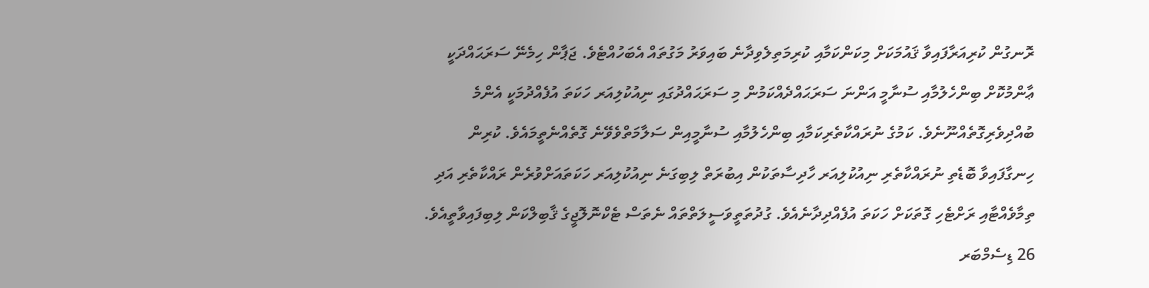ރޮނގުން ކުރިއަރާފައިވާ ޤައުމަކަށް މިކަންކަމާއި ކުރިމަތިލެވިދާނެ ބައިވަރު މަގުތައް އެބަހުއްޓެވެ. ޖަޕާން ހިމެނޭ ސަރަޙައްދަކީ ޢާންމުކޮށް ބިންހެލުމާއި ސުނާމީ އަންނަ ސަރަޙައްދެއްކަމުން މި ސަރަޙައްދުގައި ނިއުކުލިއަރ ހަކަތަ އުފެއްދުމަކީ އެންމެ ބުއްދިވެރިގޮތެއްނޫނެވެ. ކަމުގެ ނުރައްކާތެރިކަމާއި ބިންހެލުމާއި ސުނާމީއިން ސަލާމަތްވެވޭނެ ގޮތެއްނެތީމައެވެ. ކުރިން ހިނގާފައިވާ ބޮޑެތި ނުރައްކާތެރި ނިއުކުލިއަރ ހާދިސާތަކުން އިބުރަތް ލިބިގަނެ ނިއުކުލިއަރ ހަކަތައަށްވުރެން ރައްކާތެރި އަދި ތިމާވެއްޓާއި ރަށްޓެހި ގޮތަކަށް ހަކަތަ އުފެއްދިދާނެއެވެ. ގުދުތަތީވަސީލަތްތައް ނެތަސް ޓެކްނޮލޮޖީގެ ޤާބިލްކަން ލިބިފައިވާތީއެވެ.
26 ޑިސެމްބަރ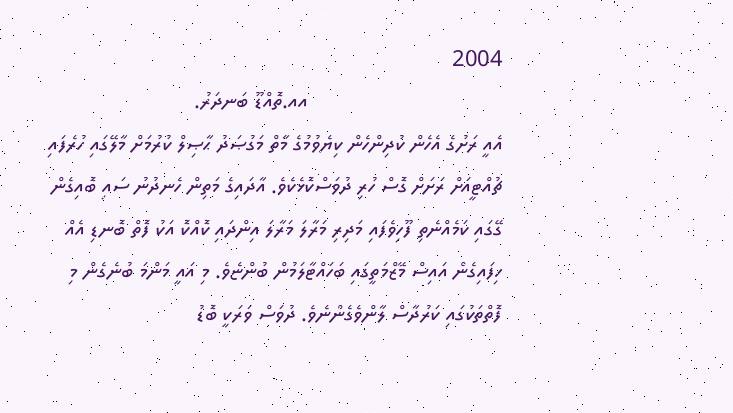2004
                                  އއ.ތޮއްޑޫ ބަނދަރު.
އެއީ ރަށުގެ އެހެން ކުދިންހެން ކިޔެވުމުގެ މާތް މަގުޞަދު ޙާޞިލް ކުރުމަށް މާލޭގައި ހުރެފައި ޗުއްޓީއަށް ރަށަށް ގޮސް ހުރި ދުވަސްކޮޅެކެވެ. އާދައިގެ މަތިން ހެނދުނު ސައި ބޮއިގެން ގޭގައި ކަމެއްނެތި ފޫހިވެފައި މަދިރި މަރާލަ މަރާލަ އިންދައި ކޮއްކޮ އަކު ފޮތް ބޮނޑި އެއް ހިފައިގެން އައިސް މޭޒްމަތީގައި ބަހައްޓާލަމުން ބުންޏެވެ. މި އައީ މަންމަ ބުނެގެން މި ފޮތްތަކުގައި ކަރުދާސް ލާންވެގެންނެވެ. ދުވަސް ވަރަކީ ބޮޑު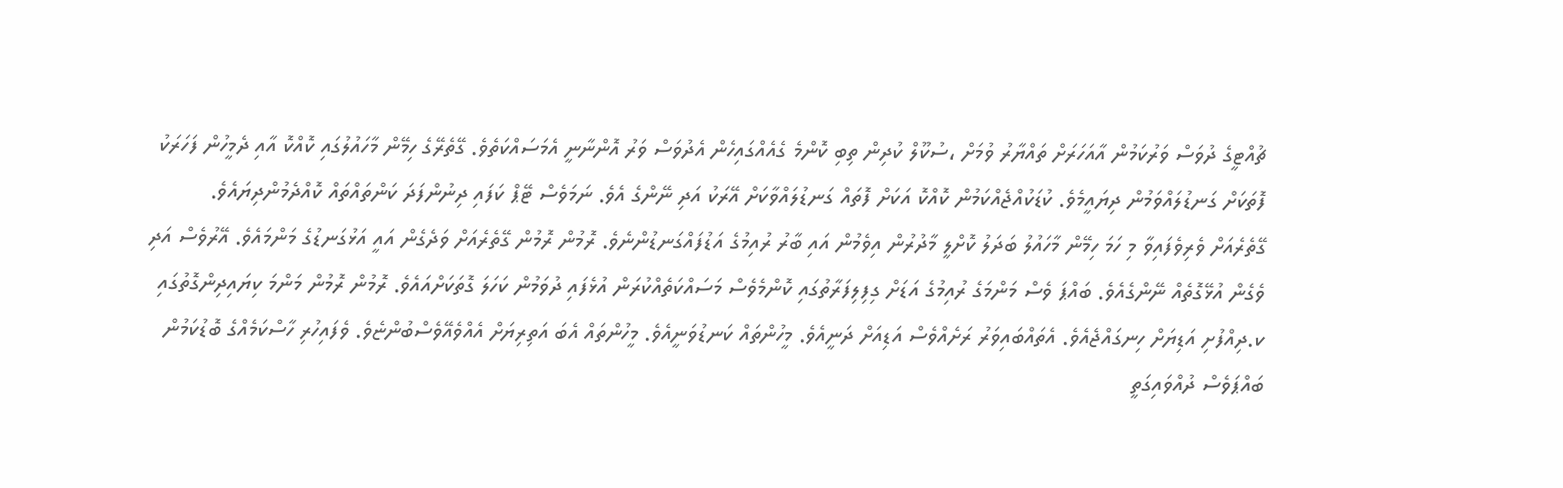ޗުއްޓީގެ ދުވަސް ވަރުކަމުން އާއަހަރަށް ތައްޔާރު ވުމަށް ،ސުކޫލް ކުދިން ތިބި ކޮންމެ ގެއެއްގައިހެން އެދުވަސް ވަރު އޮންނާނީ އެމަސައްކަތެވެ. ގޭތެރޭގެ ހިމޭން މާހައުލުގައި ކޮއްކޮ އާއި ދެމީހުން ފަހަރަކު ފޮތަކަށް ގަނޑުލައްވަމުން ދިޔައީމެވެ. ކުޑަކުއްޖެއްކަމުން ކޮއްކޮ އަކަށް ފޮތައް ގަނޑުލައްވާކަށް އޭރަކު އަދި ނޭންގެ އެވެ. ނަމަވެސް ޓޭޕް ކަފައި ދިނުންފަދަ ކަންތައްތައް ކޮއްދެމުންދިޔައެވެ.
ގޭތެރެއަށް ވެރިވެފައިވާ މި ހަމަ ހިމޭން މާހައުލު ބަދަލު ކޮށްލީ މާދުރުން އިވެމުން އައި ބާރު ރުއިމުގެ އަޑުފައްގަނޑުންނެވެ. ރޮމުން ރޮމުން ގޭތެރެއަށް ވަދެގެން އައީ އަޅުގަނޑުގެ މަންމައެވެ. އޭރުވެސް އަދި ވެގެން އުޅޭގޮތެއް ނޭންގެއެވެ. ބައްޕަ ވެސް މަންމަގެ ރުއިމުގެ އަޑަށް ގިފިލިފަރާތުގައި ކޮންމެވެސް މަސައްކަތެއްކުރަން އުޅެފައި ދުވަމުން ކަހަލަ ގޮތަކަށްއައެވެ. ރޮމުން ރޮމުން މަންމަ ކިޔައިދިންގޮތުގައި ކ.ދިއްފުށި އަޑިޔަށް ހިނގައްޖެއެވެ. އެތައްބައިވަރު ރަށެއްވެސް އަޑިއަށް ދަނީއެވެ. މީހުންތައް ކަނޑުވަނީއެވެ. މީހުންތައް އެބަ އަތިރިޔަށް އެއްވެއޭވެސްބުންޏެވެ. ވެފައިހުރި ހާސްކަމެއްގެ ބޮޑުކަމުން ބައްޕަވެސް ދުއްވައިގަތީ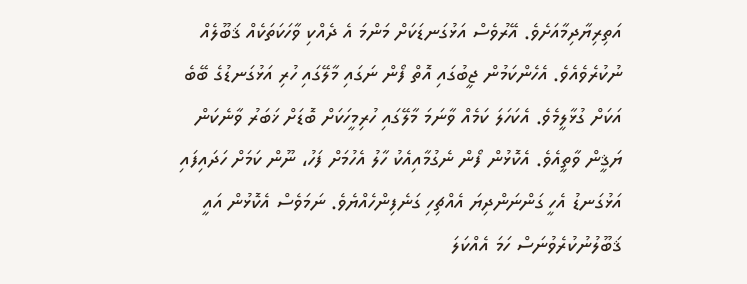އަތިރިޔާދިމާއަށެވެ. އޭރުވެސް އަޅުގަނޑަކަށް މަންމަ އެ ދެއްކި ވާހަކަތަކެއް ޤަބޫލެއް ނުކުރެވެއެވެ. އެހެންކަމުން ޖީބުގައި އޮތް ފޯން ނަގައި މާލޭގައި ހުރި އަޅުގަނޑުގެ ބޭބެ އަކަށް ގުޅާލީމެވެ. އެކަހަލަ ކަމެއް ވާނަމަ މާލޭގައި ހުރިމީހަކަށް ބޮޑަށް ޚަބަރު ވާނެކަން ޔަޤީން ވާތީއެވެ. އެކޮޅުން ފޯން ނެގުމާއިއެކު ހާލު އެހުމަށް ފަހު، ނޫން ކަމަށް ހަދައިފައި އަޅުގަނޑު އެހީ ގަންނަންދިޔަ އެއްޗިހި ގަނެފިންހެއްޔެވެ. ނަމަވެސް އެކޮޅުން އައީ ޤަބޫލުނުކުރެވުނަސް ހަމަ އެއްކަލަ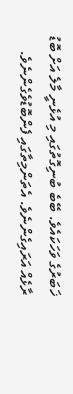ޚަބަރުގެ ވަހަކައެވެ. ބޭބެ ބުނިގޮތުގައި މި އުޅެނީ މާލެ އަށް ބޮޑު ރާޅެއް އަރައިގެންނެވެ. އެތަންމިތާގައި ފެންބޮޑުވެގެންނެވެ.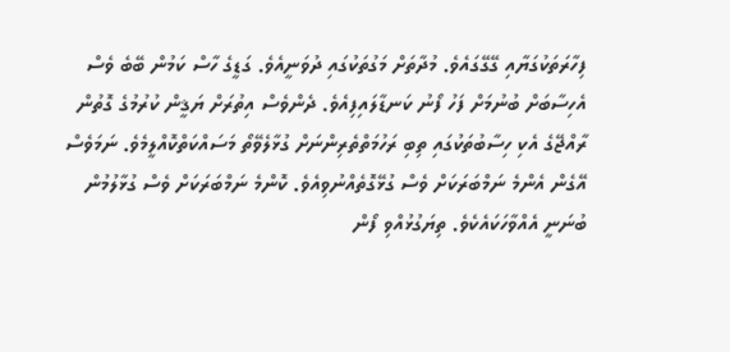ފިހާރަތަކުގަޔާއި ގޭގޭގައެވެ. މުދާތަށް މަގުތަކުގައި ދުވަނީއެވެ. ގަޑީގެ ހާސް ކަމުން ބޭބެ ވެސް އެހިސާބަށް ބުނުމަށް ފަހު ފޯނު ކަނޑާލައިފިއެވެ. ދެންވެސް އިތުރަށް ޔަޤީން ކުރުމުގެ ގޮތުން ރާއްޖޭގެ އެކި ހިސާބުތަކުގައި ތިބި ރަހުމަތްތެރިންނަށް ގުޅާލެވޭތޯ މަސައްކަތްކޮއްލީމެވެ. ނަމަވެސް އޭގެން އެންމެ ނަމްބަރަކަށް ވެސް ގުޅޭގޮތެއްނުވިއެވެ. ކޮންމެ ނަމްބަރަކަށް ވެސް ގުޅާލުމުން ބުނަނީ އެއްވާހަކައެކެވެ. ތިޔަގުޅުއްވި ފޯން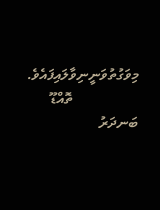މިވަގުތުވަނީނިވާލައިފައެވެ.
                  ތޮއްޑޫ ބަނދަރު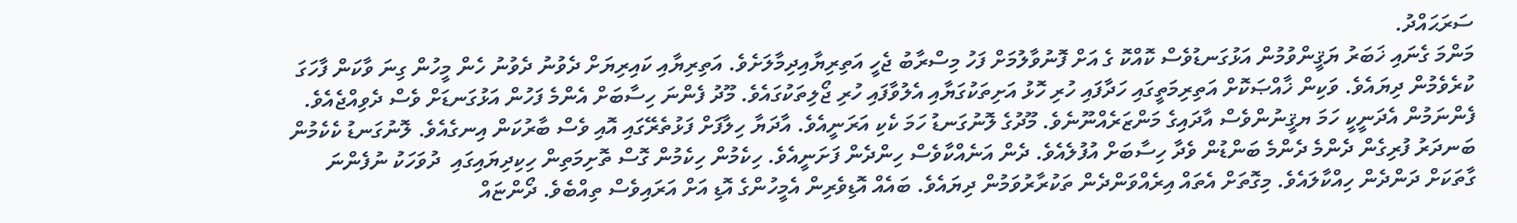ސަރަޙައްދު.
މަންމަ ގެނައި ޚަބަރު ޔަޤީންވުމުން އަޅުގަނޑުވެސް ކޮއްކޮ ގެ އަށް ފޮނުވާލުމަށް ފަހު މިސްރާބު ޖެހީ އަތިރިޔާއިދިމާލަށެވެ. އަތިރިޔާއި ކައިރިޔަށް ދެވުނު ދެވުނު ހެން މީހުން ގިނަ ވާކަން ފާހަގަ ކުރެވެމުން ދިޔައެވެ. ވަކިން ޚާއްޞަކޮށް އަތިރިމަތީގައި ހަދާފައި ހުރި ހޮޅު އަށިތަކުގަޔާއި އެލުވާފައި ހުރި ޖޯލިތަކުގައެވެ. މޫދު ފެންނަ ހިސާބަށް އެންމެ ފަހުން އަޅުގަނޑަށް ވެސް ދެވިއްޖެއެވެ. ފެންނަމުން އެދަނީކީ ހަމަ ޔޤީނުންވެސް އާދައިގެ މަންޒަރެއްނޫނެވެ. މޫދުގެ ލޮނުގަނޑު ހަމަ ކެކި އަރަނީއެވެ. އާދަޔާ ހިލާފަށް ފަޅުތެރޭގައި އޮއި ވެސް ބާރުކަން އިނގެއެވެ. ލޮނުގަނޑު ކެކެމުން ބަނދަރު ފުރިގެން ދެންމެ ދެންމެ ބަންޑުން ވެދާ ހިސާބަށް އުފުލެއެވެ. ދެން އަނެއްކާވެސް ހިންދެން ފަށަނީއެވެ. ހިކެމުން ހިކެމުން ގޮސް ތޮށިމަތިން ހިކިދިޔައިގައި  ދުވަހަކު ނުފެންނަ ގާތަކަށް ދަންދެން ހިއްކާލައެވެ. މިގޮތަށް އެތައް އިރެއްވަންދެން ތަކުރާރުވަމުން ދިޔައެވެ. ބައެއް އޮޑިވެރިން އެމީހުންގެ އޮޑި އަށް އަރައިވެސް ތިއްބެވެ. ދޯންޏައް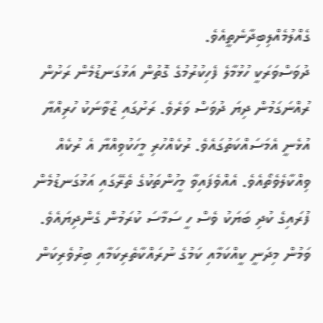ގެއްލުމެއްލިބިދާނެތީއެވެ.
ދުވަސްވަރަކީ ހުޅުމާލެ ފެހިކުރުމުގެ ގޮތުން އަޅުގަނޑުމެން ރަށުން ރުއްނަގަމުން ދިޔަ ދުވަސް ވަރެވެ. ރަށުގައި ޒުވާނަކު ހުރިއްޔާ އުޅެނީ އެމަސައްކަތުގައެވެ. ރުކެއްހުރި މީހަކުވިއްޔާ އެ ރުކެއް ވިއްކާލެވެތޯއެވެ. އެއްވެފައިވާ މީހުންތަކުގެ ތެރޭގައި އަޅުގަނޑުމެން ފުރައިގެ ކުދި ބަޔަކު ވެސް ހީ ސަމާސަ ކުރަމުން ގެންދިޔައެވެ. ވަމުން މިދަނީ ކީއްކަމާއި ކަމުގެ ނުރައްކާތެރިކަމާއި ބިރުވެރިކަން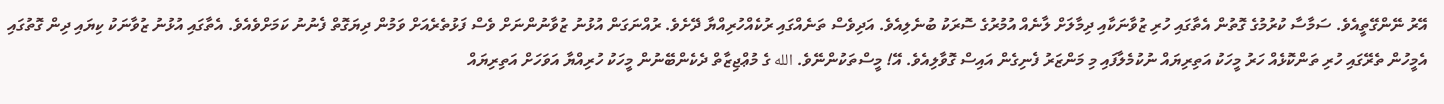އޭރު ނޭންގޭތީއެވެ. ސަމާސާ ކުރުމުގެ ގޮތުން އެތާގައި ހުރި ޒުވާނަކާއި ދިމާލަށް ލާނެއް އުމުރުގެ ސޮރަކު ބުނެލިއެވެ. އަދިވެސް ތަނެއްގައި ރުކެއްހުރިއްޔާ ދޭށެވެ. ރުއްނަގަން އުޅުނު ޒުވާނުންނަށް ވެސް ފަޅުތެރެއަށް ވަމުން ދިޔަގޮތް ފެނުނު ކަމަށްވެއެވެ. އެތާގައި އުޅުނު ޒުވާނަކު ކިޔައި ދިން ގޮތުގައި އެމީހުން ތެރޭގައި ހުރި ތަންކޮޅެއް ހަރު މީހަކު އަތިރިޔައް ނުކުމެލާފައި މި މަންޒަރު ފެނިގެން އައިސް ގޮވާލިއެވެ. އޭ! މީސްތަކުންނޭވެ. الله ގެ މުޢްޖިޒާތް ދެކެންބޭނުން މީހަކު ހުރިއްޔާ އަވަހަށް އަތިރިޔައް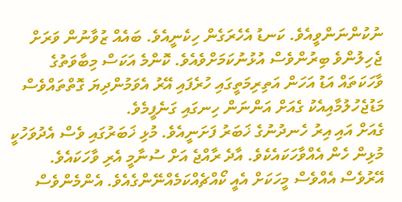ނުކުންނަންވީއެވެ. ކަނޑު އެހެރަގެން ހިކެނީއެވެ. ބައެއް ޒުވާނުން ވަރަށް ޖެހިލުންވެ ބިރުންވެސް އުޅުނުކަމަށްވެއެވެ. ކޮންމެ އަކަސް މިބާވަތުގެ ވާހަކަތައް އަޑު އަހަން އަތިރިމަތީގައި ހުރެފައި އޭރު އެވަމުންދިޔަ ގޮތްތައްވެސް މަޑުޖެހުލުމާއިއެކު ގެއަށް އަންނަން ހިނގައި ގަނެފީމެވެ.
ގެއަށް އައި އިރު ހެނދުނުގެ ޚަބަރު ފަށަނީއެވެ. މުޅި ޚަބަރުގައި ވެސް އެދުވަހުކީ މުޅިން ހެން އެއްވާހަކައެކެވެ. އާދެ ރާއްޖެ އަށް ސުނާމީ އެރި ވާހަކައެވެ. އޭރުވެސް އެއްވެސް މީހަކަށް އެއީ ކޯއްޗެއްކަމެއްނޭންގެއެވެ. އެންމެންވެސް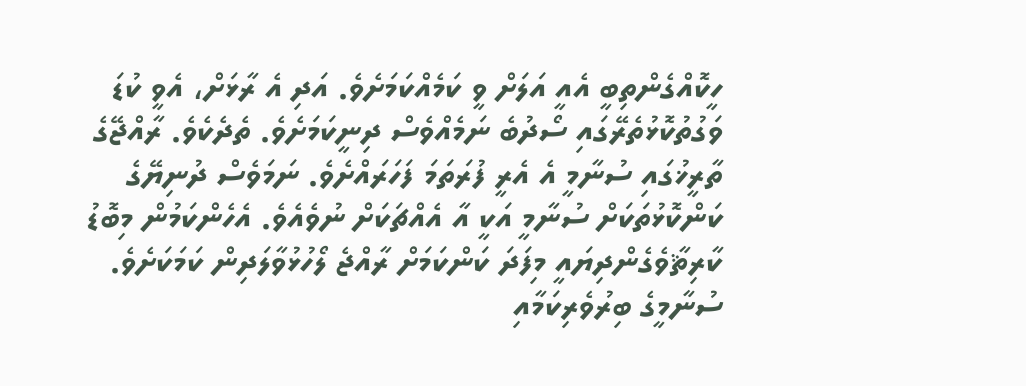ހީކޮއްގެންތިބީ އެއީ އަލަށް ވީ ކަމެއްކަމަށެވެ. އަދި އެ ރާޅަށް، އެވީ ކުޑަ ވަގުތުކޮޅުތެރޭގައި ސޯދުބެ ނަމެއްވެސް ދިނީކަމަށެވެ. ތެދެކެވެ. ރާއްޖޭގެ ތާރީޚުގައި ސުނާމީ އެ އެރީ ފުރަތަމަ ފަހަރައްށެވެ. ނަމަވެސް ދުނިޔޭގެ  ކަންކޮޅުތަކަށް ސުނާމީ އަކީ އާ އެއްޗަކަށް ނުވެއެވެ. އެހެންކަމުން މިބޮޑު ކާރިޘާވެގެންދިޔައީ މިފަދަ ކަންކަމަށް ރާއްޖެ ލޯހުޅުވާލަދިން ކަމަކަށެވެ. ސުނާމީގެ ބިރުވެރިކަމާއި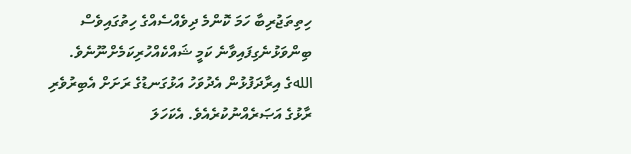ހިތިތަޖުރިބާ ހަމަ ކޮންމެ ދިވެއްސެއްގެ ހިތުގައިވެސް ބިންވަޅުނެގިފައިވާނެ ކަމީ ޝައްކެއްހުރިކަމެށްނޫނެވެ. اللهގެ އިރާދަފުޅުން އެދުވަހު އަޅުގަނޑުގެ ރަށަށް އެބިރުވެރި ރާޅުގެ އަޞަރެއްނުކުރެއެވެ. އެކަހަލަ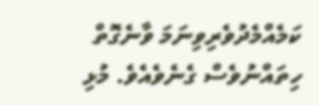ކަމެއްމެދުވެރިވިނަމަ ވާނެގޮތް ހިތައްނުވެސް ގެނެވެއެވެ. މުޅި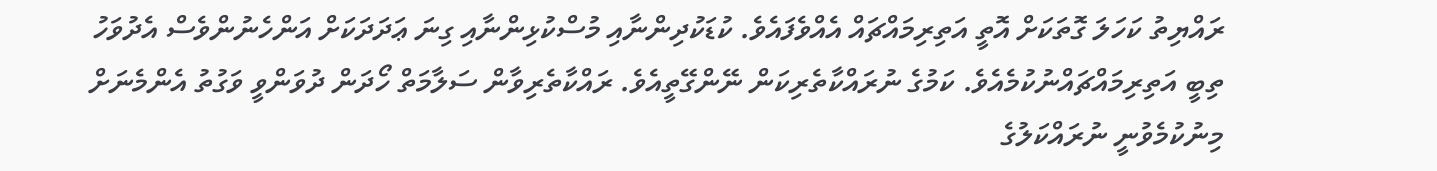ރައްޔިތު ކަހަލަ ގޮތަކަށް އޮތީ އަތިރިމައްޗައް އެއްވެފައެވެ. ކުޑަކުދިންނާއި މުސްކުޅިންނާއި ގިނަ ޢަދަދަކަށް އަންހެނުންވެސް އެދުވަހު ތިބީ އަތިރިމައްޗައްނުކުމެއެވެ. ކަމުގެ ނުރައްކާތެރިކަން ނޭންގޭތީއެވެ. ރައްކާތެރިވާން ސަލާމަތް ހޯދަން ދުވަންވީ ވަގުތު އެންމެނަށް މިނުކުމެވުނީ ނުރައްކަލުގެ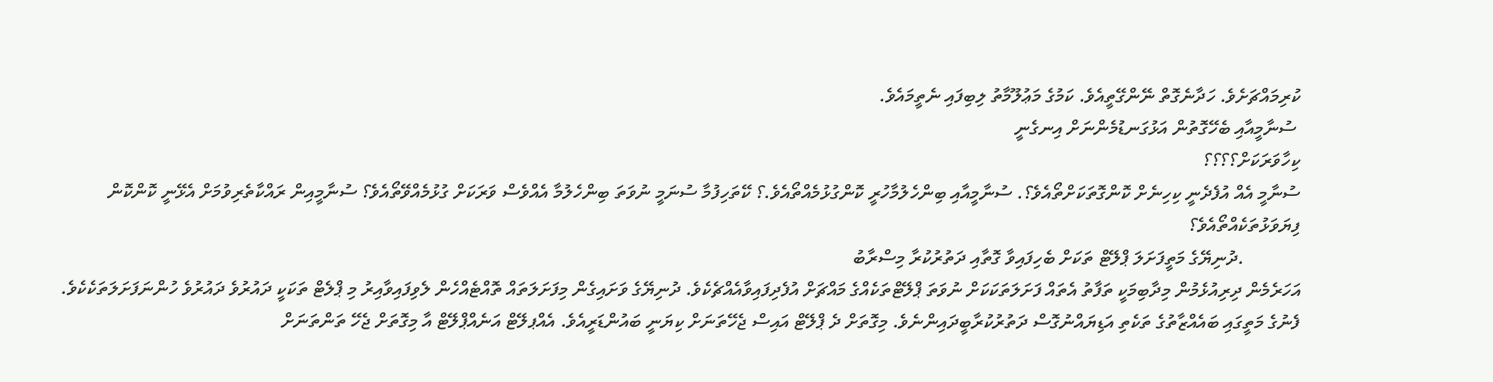ކުރިމައްޗަށެވެ. ހަދާނެގޮތް ނޭންގޭތީއެވެ. ކަމުގެ މަޢުލޫމާތު ލިބިފައި ނެތީމައެވެ.
 ސުނާމީއާއި ބެހޭގޮތުން އަޅުގަނޑުމެންނަށް އިނގެނީ
ކިހާވަރަކަށް؟؟؟؟
ސުނާމީ އެއް އުފެދެނީ ކިހިނެށް ކޮންގޮތަކަށްތޯއެވެ؟. ސުނާމީއާއި ބިންހެލުމާހުރީ ކޮންގުޅުމެއްތޯއެވެ.؟ ކޭތަހިފުމާ ސުނަމީ ނުވަތަ ބިންހެލުމާ އެއްވެސް ވަރަކަށް ގުޅުމެއްވޭތޯއެވެ؟ ސުނާމީއިން ރައްކާތެރިވުމަށް އެޅޭނީ ކޮންކޮން ފިޔަވަޅުތަކެއްތޯއެވެ؟
            .ދުނިޔޭގެ މަތީފަށަލަ ޕްލޭޓް ތަކަށް ބެހިފައިވާ ގޮތާއި ދަތުރުކުރާ މިސްރާބު
އަހަރެމެން ދިރިއުޅެމުން މިދާބިމަކީ ތަފާތު އެތައް ފަށަލަތަކަކަށް ނުވަތަ ޕްލޭޓްތަކެއްގެ މައްޗަށް އުފެދިފައިވާއެއްޗެކެވެ. ދުނިޔޭގެ ވަށައިގެން މިފަށަލަތައް ތޮއްޓެއްހެން ލެވިފައިވާއިރު މި ޕްލެޓް ތަކަކީ ދައުރުވެ ދައުރުވެ ހުންނަފަށަލަތަކެކެވެ. ފެނުގެ މަތީގައި ބައެއްޒާތުގެ ތަކެތި އަޑިޔައްނުގޮސް ދަތުރުކުރާބީދައިންނެވެ. މިގޮތަށް ދެ ޕްލޭޓް އައިސް ޖެހޭތަނަށް ކިޔަނީ ބައުންޑަރީއެވެ. އެއްޕލޭޓް އަނެއްޕްލޭޓް އާ މިގޮތަށް ޖެހޭ ތަންތަނަށް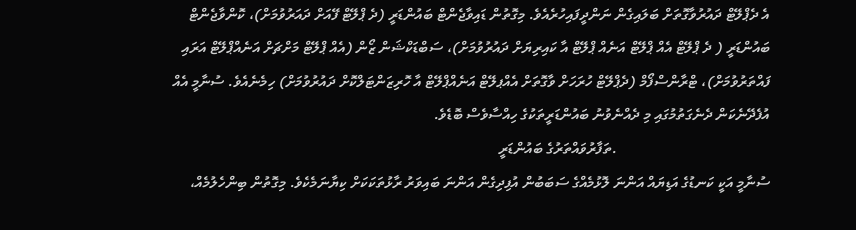އެ ދެޕްލޭޓް ދައުރުވާގޮތަށް ބަލައިގެން ނަންދީފައިހުރެއެވެ. މިގޮތުން ޑައިވާޖެންޓް ބައުންޑަރީ (ދެ ޕްލޭޓް ފޭއަށް ދައަރުވުމަށް)، ކޮންވާޖެންޓް ބައުންޑަރީ ( ދެ ޕްލޭޓް އެއް ޕްލޭޓް އަނެއް ޕްލޭޓް އާ ކައިރިޔަށް ދައުރުވުމަށް)، ސަބްޑަކްޝަން ޒޯން (އެއް ޕްލޭޓް މަށްޗަށް އަނެއްޕްލޭޓް އަރައި ފައްތަރުވުމަށް)، ޓްރާންސްފޯމް (ދެޕްލޭޓް ހުރަހަށް ވާގޮތަށް އެއްޕލޭޓް އަނެއްޕްލޭޓް އާ ހޮރިޒަންޓަލްކޮށް ދައުރުވުމަށް) ހިމެނެއެވެ. ސުނާމީ އެއް އުފެދޭނެކަން ދެނެގަތުމުގައި މި ދެއްނެވުނު ބައުންޑަރީތަކުގެ ހިއްސާވެސް ބޮޑެވެ.
                                          .ތަފާރުވައްތަރުގެ ބައުންޑަރީ
ސުނާމީ އަކީ ކަނޑުގެ އަޑިޔައް އަންނަ ލޮޅުމެއްގެ ސަބަބުން އުފިދިގެން އަންނަ ބައިވަރު ރާޅުތަކަކަށް ކިޔާނަމެކެވެ. މިގޮތުން ބިންހެލުމެއް،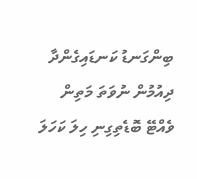ބިންގަނޑު ކަނޑައިގެންދާ ދިއުމުން ނުވަތަ މަތިން ވެއްޓޭ ބޮޑެތިގިނި ހިލަ ކަހަލަ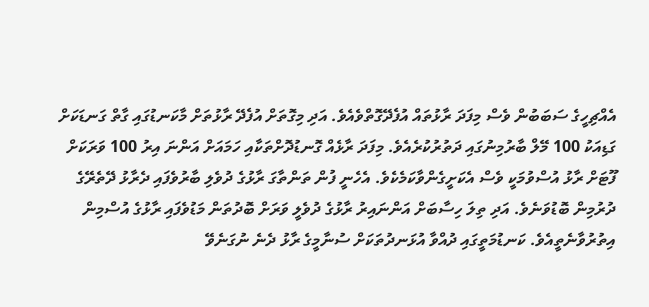އެއްޗިހީގެ ސަބަބުން ވެސް މިފަދަ ރާޅުތައް އުފެދޭގޮތްވެއެވެ. އަދި މިގޮތަށް އުފެދޭ ރާޅުތަށް މާކަނޑުގައި ގާތް ގަނޑަކަށް ގަޑިއަކު 100 މޭލް ބާރުމިނުގައި ދަތުރުކުރެއެވެ. މިފަދަ ރާޅެއް ގޮނޑުދޮށްތަކާއި ހަމައަށް އަންނަ އިރު 100 ވަރަކަށް ފޫޓަށް ރާޅު އުސްވުމަކީ ވެސް އެކަށީގެންވާކަމެކެވެ. އެހެނީ ފުން ތަންތާގަ ރާޅުގެ ދުވެލި ބާރުވެފައި ދެރާޅު ދޭތެރޭގެ ދުރުމިން ބޮޑުވަނެވެ. އަދި ތިލަ ހިސާބަށް އަންނައިރު ރާޅުގެ ދުވެލީ ވަރަށް ބޮދުތަން މަޑުވެފައި ރާޅުގެ އުސްމިން އިތުރުވާނެތީއެވެ. ކަނޑުމަތީގައި ދުއްވާ އުޅަނދުތަކަށް ސުނާމީގެ ރާޅު ދެނެ ނުގަނެވޭ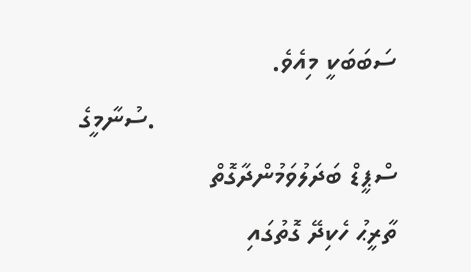ސަބަބަކީ މިއެވެ.
                               .ސުނާމީގެ ސްޕީޑް ބަދަލުވަމުންދާގޮތް
ތާރީޙު ހެކިދޭ ގޮތުގައި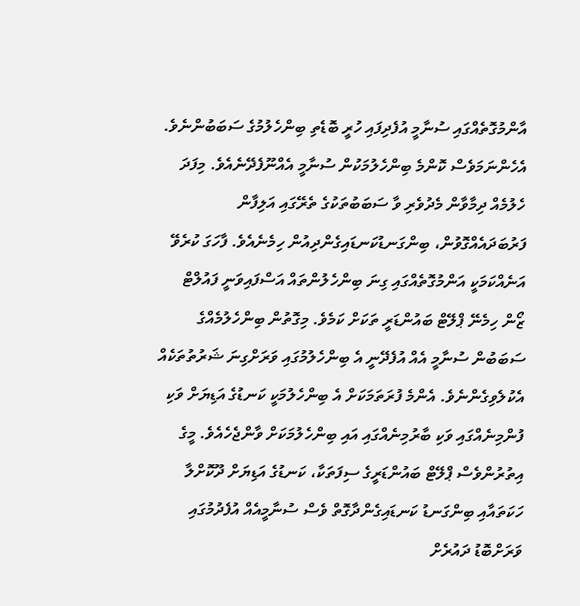އާންމުގޮތެއްގައި ސުނާމީ އުފެދިފައި ހުރީ ބޮޑެތި ބިންހެލުމުގެ ސަބަބުންނެވެ. އެހެންނަމަވެސް ކޮންމެ ބިންހެލުމަކުން ސުނާމީ އެއްނޫފެދޭނެއެވެ. މިފަދަ ހެލުމެއް ދިމާވާން މެދުވެރި ވާ ސަބަބުތަކުގެ ތެރޭގައި އަލިފާން ފަރުބަދައެއްގޮވުން، ބިންގަނޑުކަނޑައިގެންދިއުން ހިމެނެއެވެ. ފާހަގަ ކުރެވޭ އަނެއްކަމަކީ އަންމުގޮތެއްގައި ގިނަ ބިންހެލުންތައް އަސްފައިވަނީ ފައުލްޓް ޒޯން ހިމެނޭ ޕްލޭޓް ބައުންޑަރީ ތަކަށް ކަމެވެ. މިގޮތުން ބިންހެލުމެއްގެ ސަބަބުން ސުނާމީ އެއް އުފެދޭނީ އެ ބިންހެލުމުގައި ވަރަށްގިނަ ޝަރުތުތަކެއް އެކުލެވިގެންނެވެ. އެންމެ ފުރަތަމަކަށް އެ ބިންހެލުމަކީ ކަނޑުގެ އަޑިޔަށް ވަކި ފުންމިނެއްގައި ވަކި ބާރުމިނެއްގައި އައި ބިންހެލުމަކަށް ވާންޖެހެއެވެ. މީގެ އިތުރުންވެސް ޕްލޭޓް ބައުންޑަރީގެ ސިފަތަކާ، ކަނޑުގެ އަޑިޔަށް ދޫކޮށްލާ ހަކަތައާއި ބިންގަނޑު ކަނޑައިގެންދާގޮތް ވެސް ސުނާމީއެއް އުފެދުމުގައި ވަރަށްބޮޑު ދައުރެށް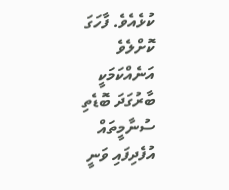ކުޅެއެވެ. ފާހަގަ ކޮށްލެވެ އަނެއްކަމަކީ ބާރުގަދަ ބޮޑެތި ސުނާމީތައް  އުފެދިފައި ވަނީ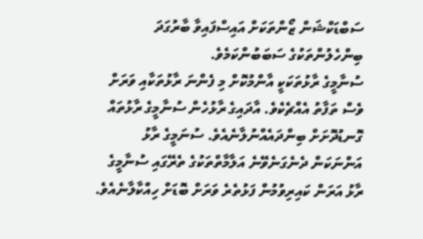ސަބްޑަކްޝަން ޒޯންތަކަށް އައިސްފައިވާ ބާރުގަދަ ބިންހެލުންތަކުގެ ސަބަބުންކަމެވެ.
ސުނާމީގެ ރާޅުތަކަކީ އާންމުކޮށް މި ފެންނަ ރާޅުތަކާއި ވަރަށް ވެސް ތަފާތު އެއްޗެކެވެ. އާދައިގެ ރާޅުހެން ސުނާމީގެ ރާޅުތައް ގޮނޑުދޮށަށް ބިންދައެއްނުލާނެއެވެ. ސުނަމީގެ ރާޅު އަންނަކަން ދެނެގަނެވޭނެ އަލާމާތްތަކުގެ ތެރޭގައި ސުނާމީގެ ރާޅު އަރަން ކައިރިވުމުން ފަޅުތެރެ ވަރަށް ބޮޑަށް ހިއްކާލާނެއެވެ.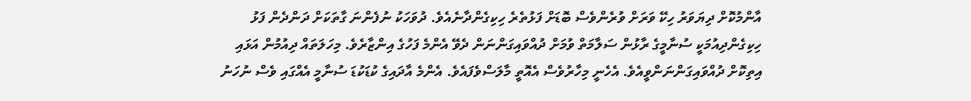އާންމުކޮށް ދިޔަވަރު ހިކޭ ވަރަށް ވުރެންވެސް ބޮޑަށް ފަޅުތެރެ ހިކިގެންދާނެއެވެ. ދުވަހަކު ނުފެންނަ ގާތަކަށް ދަންދެން ފަޅު ހިކިގެންދިއުމަކީ ސުނާމީގެ ރާޅުން ސަލާމަތް ވުމަށް ދުއްވައިގަންނަން ދެވޭ އެންމެ ފަހުގެ އިންޒާރެވެ. މިހަލަތައް ދިއުމުން އަޅައި އިތިކޮށް ދުއްވައިގަންނަންވީއެވެ. އެހެނީ މިހާރުވެސް އެއޮތީ މާލަސްވެފައެވެ. އެންމެ އާދައިގެ ކުޑަކުޑަ ސުނާމީ އެއްގައި ވެސް ނުހަނު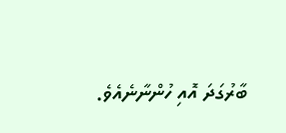ބާރުގަދަ އޮއި ހުންނާނެއެވެ.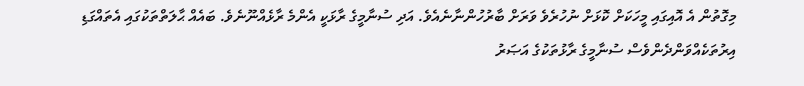މިގޮތުން އެ އޮއިގައި މީހަކަށް ކޮޅަށް ނުހުރެވެ ވަރަށް ބާރުހުންނާނެއެވެ. އަދި ސުނާމީގެ ރާޅަކީ އެންމެ ރާޅެއްނޫނެވެ. ބައެއް ޙާލަތްތަކުގައި އެތައްގަޑި އިރުތަކެއްވަންދެންވެސް ސުނާމީގެ ރާޅުތަކުގެ އަޞަރު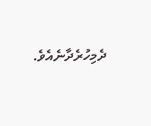ދެމިހުރެދާނެއެވެ.